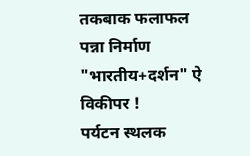तकबाक फलाफल
पन्ना निर्माण "भारतीय+दर्शन" ऐ विकीपर !
पर्यटन स्थलक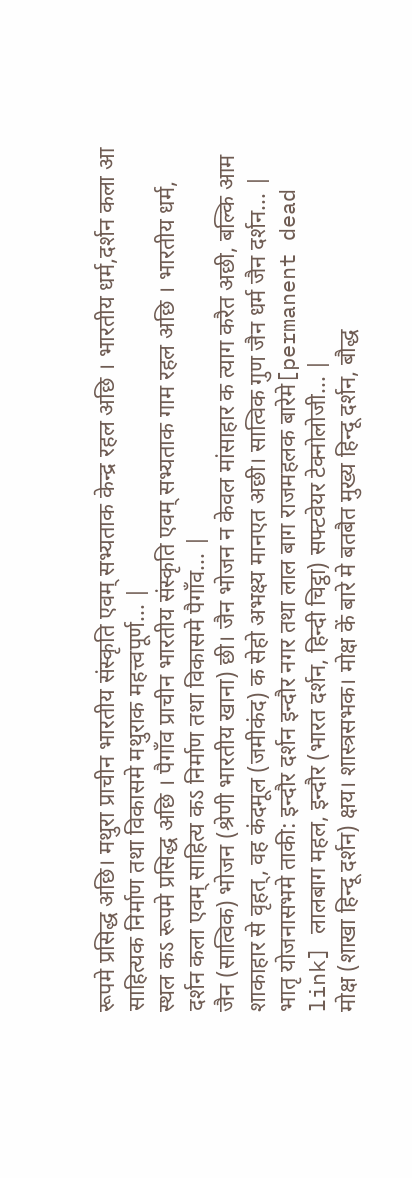रूपमे प्रसिद्ध अछि। मथुरा प्राचीन भारतीय संस्कृति एवम् सभ्यताक केन्द्र रहल अछि । भारतीय धर्म,दर्शन कला आ साहित्यक निर्माण तथा विकासमे मथुराक महत्त्वपूर्ण... |
स्थल कऽ रूपमे प्रसिद्ध अछि । पैगाँव प्राचीन भारतीय संस्कृति एवम् सभ्यताक गाम रहल अछि । भारतीय धर्म, दर्शन कला एवम् साहित्य कऽ निर्माण तथा विकासमे पैगाँव... |
जैन (सात्विक) भोजन (श्रेणी भारतीय खाना) छी। जैन भोजन न केवल मांसाहार क त्याग करैत अछी, बल्कि आम शाकाहार से वृहत्, वह कंदमूल (जमीकंद) क सेहो अभक्ष्य मानएत अछी। सात्विक गुण जैन धर्म जैन दर्शन... |
भातृ योजनासभमे ताकी: इन्दौर दर्शन इन्दौर नगर तथा लाल बाग राजमहलक बारेमे[permanent dead link] लालबाग महल, इन्दौर (भारत दर्शन, हिन्दी चिट्ठा) सफ्टवेयर टेक्नोलोजी... |
मोक्ष (शाखा हिन्दू दर्शन) क्षय। शास्त्रसभक। मोक्ष कें बारे मे बतबैत मुख्य हिन्दू दर्शन, बौद्ध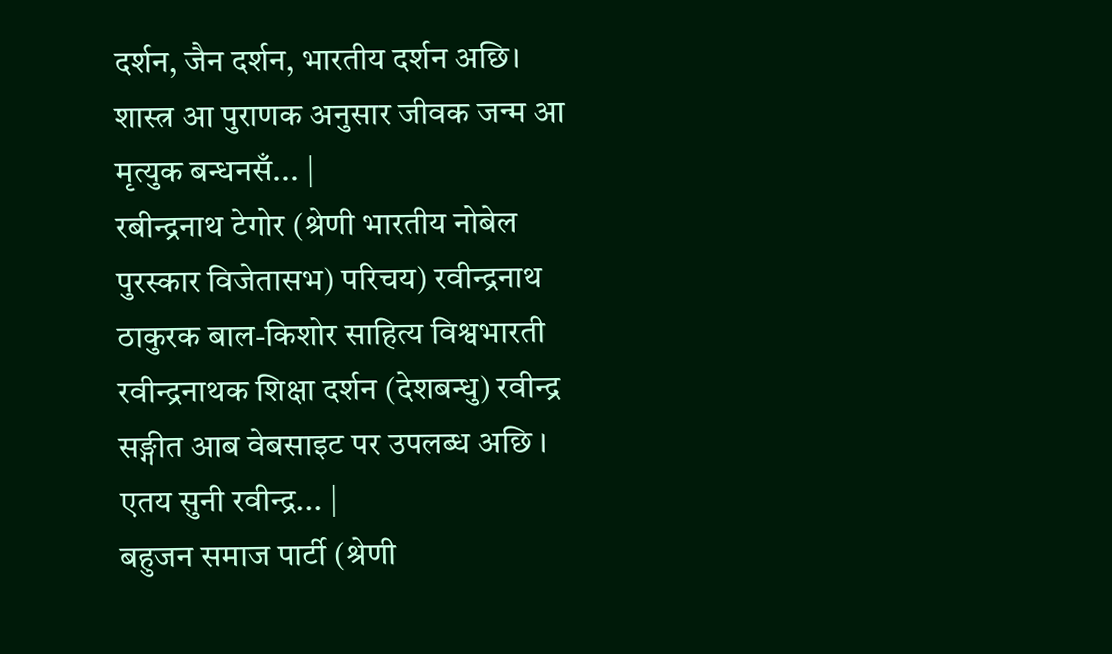दर्शन, जैन दर्शन, भारतीय दर्शन अछि। शास्त्र आ पुराणक अनुसार जीवक जन्म आ मृत्युक बन्धनसँ... |
रबीन्द्रनाथ टेगोर (श्रेणी भारतीय नोबेल पुरस्कार विजेतासभ) परिचय) रवीन्द्रनाथ ठाकुरक बाल-किशोर साहित्य विश्वभारती रवीन्द्रनाथक शिक्षा दर्शन (देशबन्धु) रवीन्द्र सङ्गीत आब वेबसाइट पर उपलब्ध अछि । एतय सुनी रवीन्द्र... |
बहुजन समाज पार्टी (श्रेणी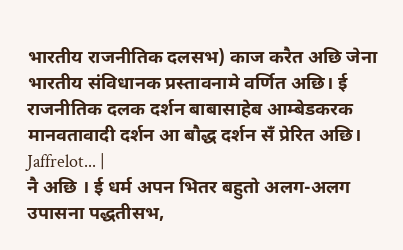भारतीय राजनीतिक दलसभ) काज करैत अछि जेना भारतीय संविधानक प्रस्तावनामे वर्णित अछि। ई राजनीतिक दलक दर्शन बाबासाहेब आम्बेडकरक मानवतावादी दर्शन आ बौद्ध दर्शन सँ प्रेरित अछि। Jaffrelot... |
नै अछि । ई धर्म अपन भितर बहुतो अलग-अलग उपासना पद्धतीसभ,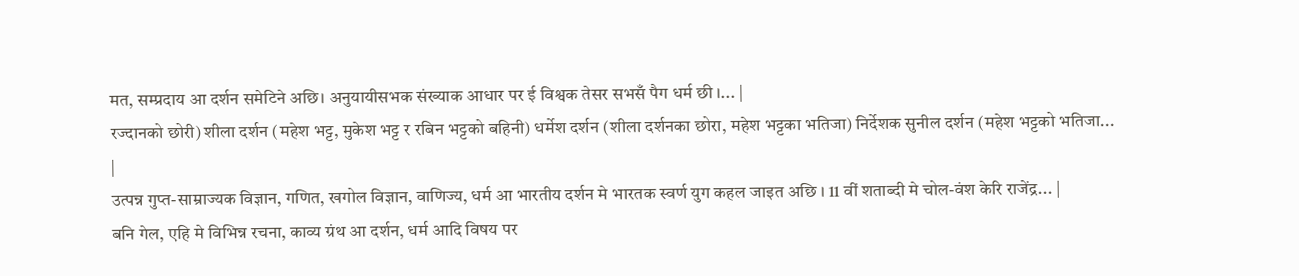मत, सम्प्रदाय आ दर्शन समेटिने अछि। अनुयायीसभक संख्याक आधार पर ई विश्वक तेसर सभसँ पैग धर्म छी ।... |
रज्दानको छोरी) शीला दर्शन (महेश भट्ट, मुकेश भट्ट र रबिन भट्टको बहिनी) धर्मेश दर्शन (शीला दर्शनका छोरा, महेश भट्टका भतिजा) निर्देशक सुनील दर्शन (महेश भट्टको भतिजा... |
उत्पन्न गुप्त-साम्राज्यक विज्ञान, गणित, खगोल विज्ञान, वाणिज्य, धर्म आ भारतीय दर्शन मे भारतक स्वर्ण युग कहल जाइत अछि । 11 वीं शताब्दी मे चोल-वंश केरि राजेंद्र... |
बनि गेल, एहि मे विभिन्न रचना, काव्य ग्रंथ आ दर्शन, धर्म आदि विषय पर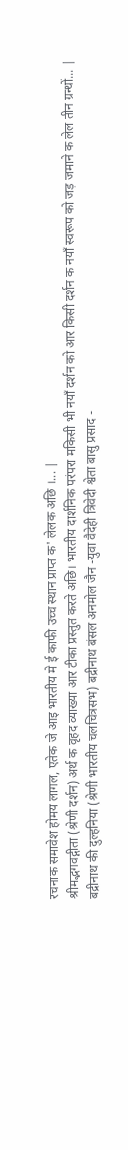रचनाक समावेश होमय लागल, एतेक जे आइ भारतीय मे ई काफी उच्च स्थान प्राप्त क' लेलक अछि ।... |
श्रीमद्भगवद्गीता (श्रेणी दर्शन) अर्थ क वृहद व्याख्या आर टीका प्रस्तुत करते अछि। भारतीय दार्शनिक परंपरा मकिसी भी नयाँ दर्शन को आर किसी दर्शन क नयाँ स्वरूप को जड़ जमाने क लेल तीन ग्रन्थों... |
बद्रीनाथ की दुल्हनिया (श्रेणी भारतीय चलचित्रसभ) बद्रीनाथ बंसल अनमोल जैन -युवा वैदेही त्रिवेदी श्वेता बासु प्रसाद -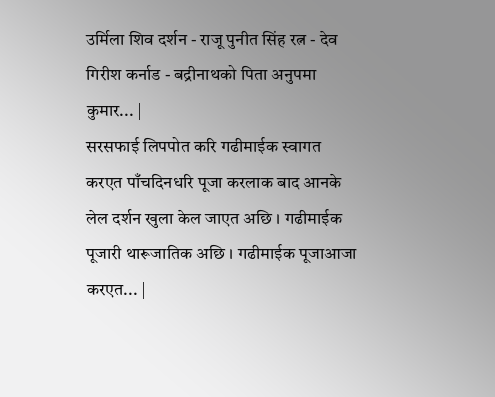उर्मिला शिव दर्शन - राजू पुनीत सिंह रत्न - देव गिरीश कर्नाड - बद्रीनाथको पिता अनुपमा कुमार... |
सरसफाई लिपपोत करि गढीमाईक स्वागत करएत पाँचदिनधरि पूजा करलाक बाद आनके लेल दर्शन खुला केल जाएत अछि । गढीमाईक पूजारी थारूजातिक अछि । गढीमाईक पूजाआजा करएत... |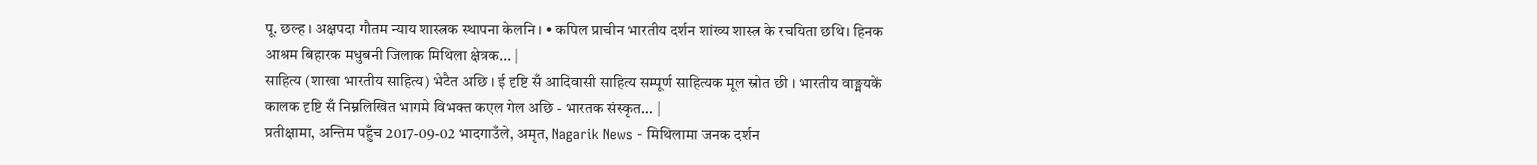पू. छल्ह । अक्षपदा गौतम न्याय शास्त्रक स्थापना केलनि । • कपिल प्राचीन भारतीय दर्शन शांख्य शास्त्र के रचयिता छथि। हिनक आश्रम बिहारक मधुबनी जिलाक मिथिला क्षेत्रक... |
साहित्य (शाखा भारतीय साहित्य) भेटैत अछि । ई दृष्टि सँ आदिवासी साहित्य सम्पूर्ण साहित्यक मूल स्रोत छी । भारतीय वाङ्मयकें कालक दृष्टि सँ निम्नलिखित भागमे विभक्त कएल गेल अछि - भारतक संस्कृत... |
प्रतीक्षामा, अन्तिम पहुँच 2017-09-02 भादगाउँले, अमृत, Nagarik News - मिथिलामा जनक दर्शन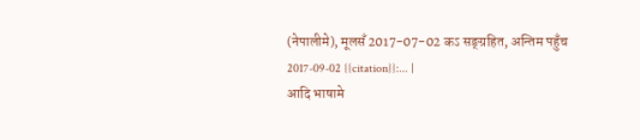(नेपालीमे), मूलसँ 2017-07-02 कऽ सङ्ग्रहित, अन्तिम पहुँच 2017-09-02 {{citation}}:... |
आदि भाषामे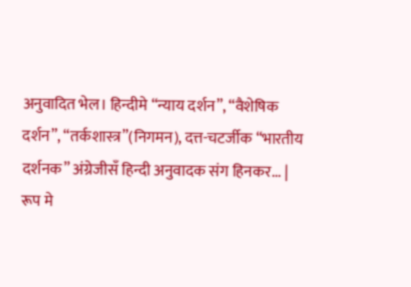अनुवादित भेल। हिन्दीमे “न्याय दर्शन”, “वैशेषिक दर्शन”, “तर्कशास्त्र”(निगमन), दत्त-चटर्जीक “भारतीय दर्शनक” अंग्रेजीसँ हिन्दी अनुवादक संग हिनकर... |
रूप मे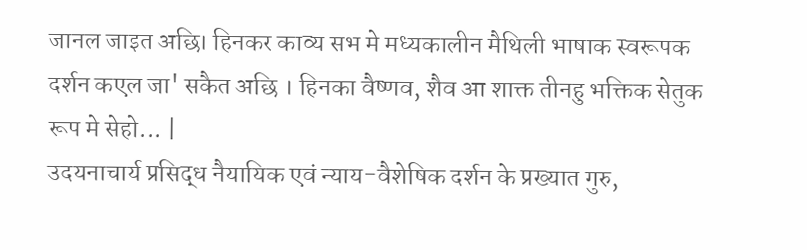जानल जाइत अछि। हिनकर काव्य सभ मे मध्यकालीन मैथिली भाषाक स्वरूपक दर्शन कएल जा' सकैत अछि । हिनका वैष्णव, शैव आ शाक्त तीनहु भक्तिक सेतुक रूप मे सेहो... |
उदयनाचार्य प्रसिद्ध नैयायिक एवं न्याय-वैशेषिक दर्शन के प्रख्यात गुरु,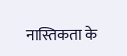नास्तिकता के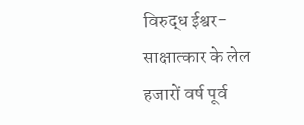विरुद्ध ईश्वर-साक्षात्कार के लेल हजारों वर्ष पूर्व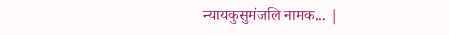न्यायकुसुमंजलि नामक... |